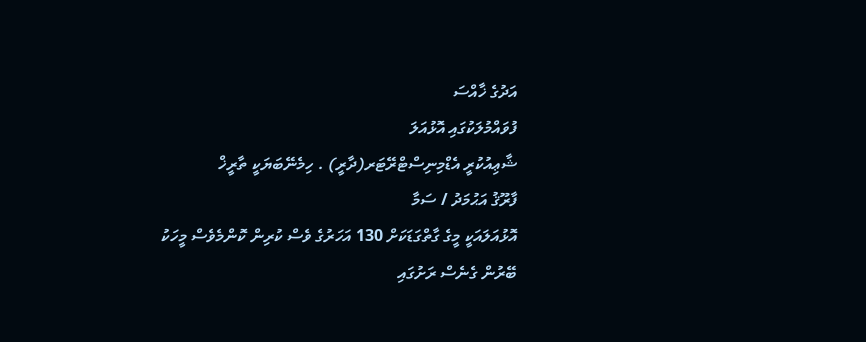އަދުގެ ޚާއްސަ
ފުވައްމުލަކުގައި އޮޅުއަލަ
ޝާޢިއުކުރީ އެޑްމިނިސްޓްރޭޓަރ(ދާރީ) . ހިމެނޭބަޔަކީ ތާރީޚް
ފާރޫޤު އަޙުމަދު / ސަމާ
އޮޅުއަލައަކީ މީގެ ގާތްގަޑަކަށް 130 އަހަރުގެ ވެސް ކުރިން ކޮންމެވެސް މީހަކު ބޭރުން ގެނެސް ރަށުގައި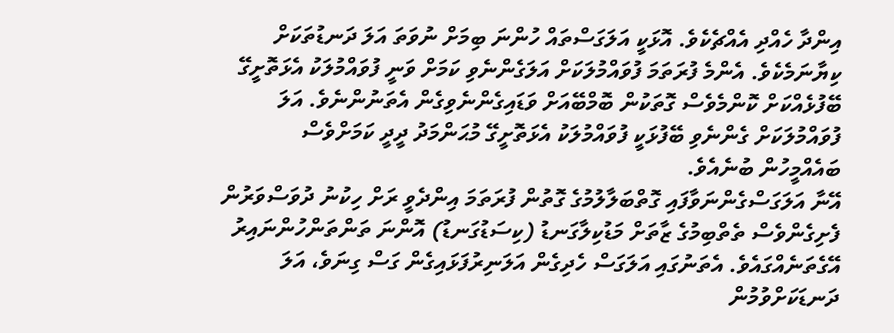އިންދާ ހެއްދި އެއްޗެކެވެ. އޮޅަކީ އަލަގަސްތައް ހުންނަ ބިމަށް ނުވަތަ އަލަ ދަނޑުތަކަށް ކިޔާނަމެކެވެ. އެންމެ ފުރަތަމަ ފުވައްމުލަކަށް އަލަގެންނެވި ކަމަށް ވަނީ ފުވައްމުލަކު އެޅަތޮށީގޭ ބޭފުޅެއްކަށް ކޮންމެވެސް ގޮތަކުން ބޮމްބޭއަށް ވަޑައިގެންނެވިގެން އެތަނުންނެވެ. އަލަ ފުވައްމުލަކަށް ގެންނެވި ބޭފުޅަކީ ފުވައްމުލަކު އެޅަތޮށީގޭ މުޙަންމަދު ދީދީ ކަމަށްވެސް ބައެއްމީހުން ބުނެއެވެ.
އޭނާ އަލަގަސްގެންނަވާފައި ގޮތްބަލާލުމުގެ ގޮތުން ފުރަތަމަ އިންދެވީ ރަށް ހިކުނު ދުވަސްވަރުން ފެށިގެންވެސް ތެތްބިމުގެ ޒާތަށް މަޑުކިލާގަނޑު (ކިސަޑުގަނޑު) އޮންނަ ތަންތަންހުންނައިރު އޭގެތަނެއްގައެވެ. އެތަނުގައި އަލަގަސް ހެދިގެން އަލަނިރުފަޅައިގެން ގަސް ގިނަވެ، އަލަ ދަނޑަކަށްވުމުން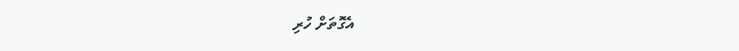އެގޮތަށް ހުރި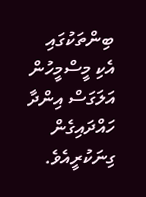ބިންތަކުގައި އެކި މީސްމީހުން އަލަގަސް އިންދާ ހައްދައިގެން ގިނަކުރީއެވެ.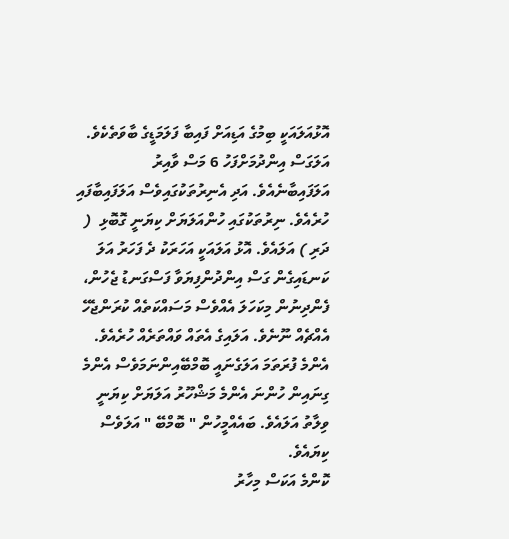އޮޅުއަލައަކީ ބިމުގެ އަޑިއަށް ފައިބާ ފަލަމަޑީގެ ބާވަތެކެވެ. އަލަގަސް އިންދުމަށްފަހު 6 މަސް ވާއިރު އަލަފައިބާނެއެވެ. އަދި އެނިރުތަކުގައިވެސް އަލަފައިބާފައި ހުރެއެވެ. ނިރުތަކުގައި ހުންއަލަޔަށް ކިޔަނީ ގޮބޮޅި  ( ދަރި ) އަލައެވެ. އޮޅު އަލައަކީ އަހަރަކު ދެ ފަހަރު އަލަ ކަނޑައިގެން ގަސް އިންދުންފިޔަވާ ފަސްގަނޑު ޖެހުން، ފެންދިނުން މިކަހަލަ އެއްވެސް މަސައްކަތެއް ކުރަންޖެހޭ އެއްޗެއް ނޫނެވެ. އަލައިގެ އެތައް ވައްތަރެއް ހުރެއެވެ. އެންމެ ފުރަތަމަ އަލަގެނައީ ބޮމްބޭއިންނަމަވެސް އެންމެ ގިނައިން ހުންނަ އެންމެ މަޝްހޫރު އަލަޔަށް ކިޔަނީ ވިލާތު އަލައެވެ. ބައެއްމީހުން " ބޮމްބޭ " އަލަވެސް ކިޔައެވެ.
ކޮންމެ އަކަސް މިހާރު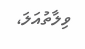ވިލާތުއަލަ،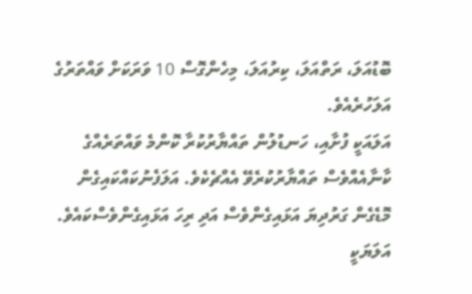ބޮޑުއަލަ، ރަތްއަލަ، ކިރުއަލަ، މިހެންގޮސް 10 ވަރަކަށް ވައްތަރުގެ އަލަހުރެއެވެ.
އަލައަކީ ފުށާއި، ހަނޑުލުން ތައްޔާރުކުރާ ކޮންމެ ވައްތަރެއްގެ ކާނާއެއްވެސް ތައްޔާރުކުރެވޭ އެއްޗެކެވެ. އަލަފެނުކައްކައިގެން މޮޑެގެން ގަރުދިޔަ އަޅައިގެންވެސް އަދި ރިހަ އަޅައިގެންވެސްކައެވެ. އަލަޔަކީ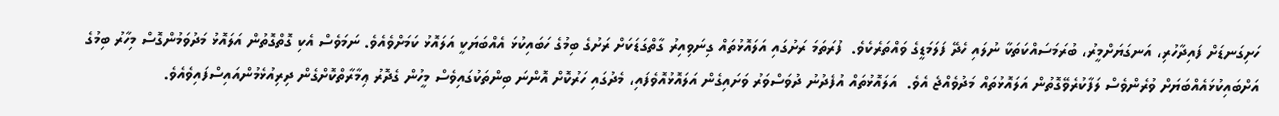ހަށިގަނޑަށް ފައިދާހުރި، އަނގަޔަށްމީރު، ބުރަމަސައްކަތަކާ ނުލައި ހެދޭ ފަލަމަޑީގެ ވައްތަރެކެވެ.  ފުރަތަމަ ރަށުގައި އަލައޮޅުތައް ގިނަވިއިރު ގާތްގަޑަކަށް ރަށުގެ ބިމުގެ ހަބައިކުޅަ އެއްބަޔަކީ އަލައޮޅު ކަމަށްވެއެވެ. ނަމަވެސް އެކި ގޮތްގޮތުން އަލައޮޅު މަދުވަމުންގޮސް މިހާރު ބިމުގެ އަށްބައިކުޅައެއްބަޔަށް ވުރެންވެސް ލަފާކުރެވޭގޮތުން އަލައޮޅުތައް މަދުވެއްޖެ އެވެ.  އަލައޮޅުތައް އުފެދުނު ދުވަސްވަރު ވަށައިގެން އަލައޮޅުއޮވެފައި، މެދުގައި ހަރުކޮށް އޮންނަ ބިންތަކުގައިވެސް މީހުން ގެދޮރު ޢިމާރާތްކޮށްގެން ދިރިއުޅެމުންއައިސްފައިވެއެވެ.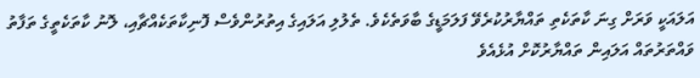އަލައަކީ ވަރަށް ގިނަ ކާތަކެތި ތައްޔާރުކުރެވޭ ފަލަމަޑީގެ ބާވަތެކެވެ. ތެލުލި އަލައިގެ އިތުރުންވެސް ފޮނިކާތަކެއްޗާއި، ލޮނު ކާތަކެތީގެ ތަފާތު ވައްތަރުތައް އަލައިން ތައްޔާރުކޮށް އުޅެއެވެ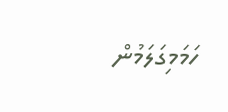ހަމަމިގަލަމުން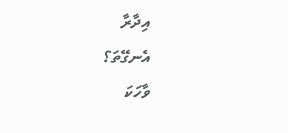އިދާރާ
އެނގޭތަ؟
ވާހަކަ